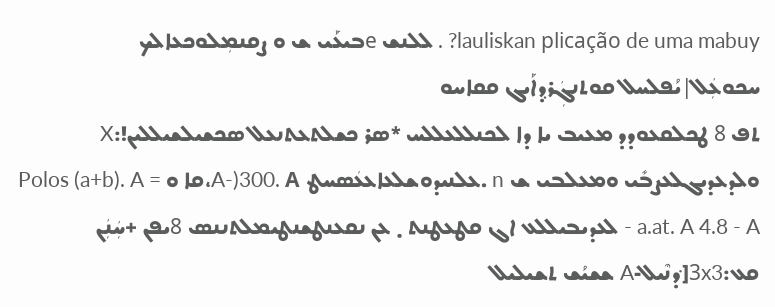lauliskan plicação de uma mabuy? . ܠܠܢܫ eܒܝܥܰܝ ܫ ܘ ܨܩܢܡܼܠܘܟܥܐܠܟ ܚܟܘܥܲܠ|ܝܳܦܠܚܠ ܩܘܬܢܓܲܪܕ݂ܐܰܝܓ ܩܩܐܚܘ
ܬܦ 8 ܛܟܠܩܥܘܕܕ ܡܥܝܒ ܝܐ ܕܐ ܠܟܢܠܠܥܠܠܚ *ܣܪ ܟܫܠܬܥܬܢܥܠ ܣܟܫܝܠܫܝܠܠܝܢ!:X ܘܠܕܥܕܝܓܠܥܨܒܺܝ ܘܡܥܠܒܝ ܫ n .ܥܠܢܝܕܘܫܠܥܐܥܥܿܤܚܛ A-)300. A،ܩܐ ܘ Polos (a+b). A = a.at. A 4.8 - A - ܠܥܕܝܒܝܠܠܥ ܐܓ ܩܛܥܛܢܬ ܂ ܥܢ ܢܩܥܢܛܫܢܛܝܡܠܬܢܢܣ 8ܝܦܢ +ܚܲܢܲܢ ܩܥ:3x3[ܕ݁ܢܶܝܠ-A ܫܫܝܳܫ ܬܫܝܠܝܠ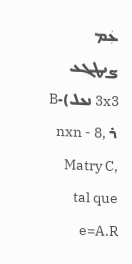ܥܲܡ ܨܝܛܓܥ 3x3 ܢܥܠ)-B ܪ nxn - 8, Matry C, tal que e=A.R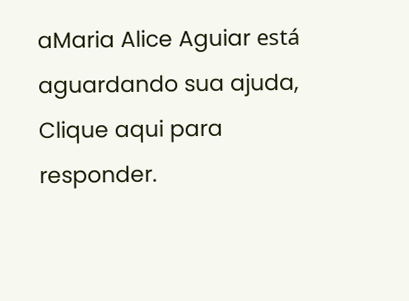aMaria Alice Aguiar está aguardando sua ajuda, Clique aqui para responder.